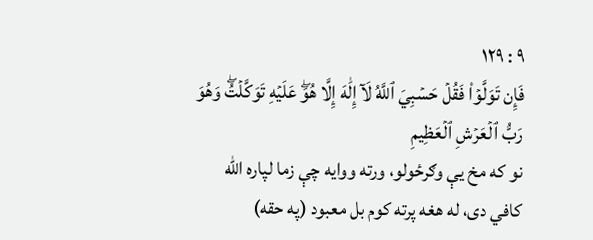٩ : ١٢٩
فَإِن تَوَلَّوۡاْ فَقُلۡ حَسۡبِيَ ٱللَّهُ لَآ إِلَٰهَ إِلَّا هُوَۖ عَلَيۡهِ تَوَكَّلۡتُۖ وَهُوَ رَبُّ ٱلۡعَرۡشِ ٱلۡعَظِيمِ
نو كه مخ يې وګرځولو، ورته ووايه چې زما لپاره الله كافي دى، له هغه پرته كوم بل معبود (په حقه)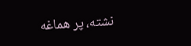نشته، پر هماغه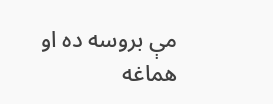مې بروسه ده او هماغه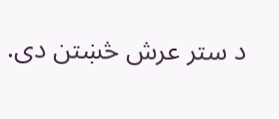د ستر عرش څښتن دى.